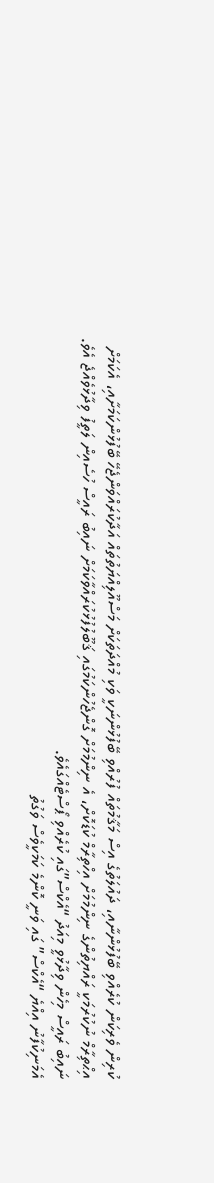ކުރިން ވެރިކަން ކުރެއްވި ބޭފުޅުންނާއި، ދައުލަތުގެ އިސް މަޤާމުތައް ފުރުއްވި ބޭފުޅުންނަކީ ވަކި މުއްދަތަކަށް މަސްއޫލިއްޔަތުތައް އަދާކުރައްވަންޖެހޭ ބޭފުޅުންކަމަށާއި، އެކަމަށް އިޙްތިރާމް ނުކުރުމަކީ ރައްޔިތުންގެ ނިންމުމަށް އިހްތިރާމް ކުޑަކޮށް، އެ ނިންމުމަށް ގޮންޖެހުންކަމުގައި ޤަބޫލުފުޅުކުރައްވާކަމަށް ނައިބު ރައީސް ހުސެއިން ލަތީފު ވިދާޅުވެއްޖެ އެވެ.
ނައިބު ރައީސް މިހެން ވިދާޅުވީ މިއަދު “އެކްސް”ގައި ކުރެއްވި ޕޯސްޓެއްގައެވެ.
އެމަނިކުފާނު އިއްޔެ “އެކްސް” ގައި ވަނީ ކޮންމެ ކަމަކީވެސް ވަގުތު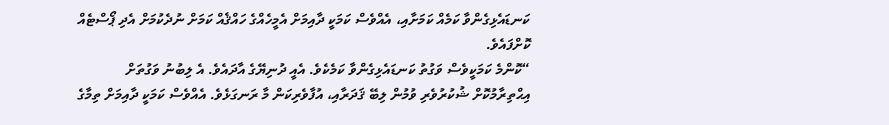ކަނޑައެޅިގެންވާ ކަމެއް ކަމަށާއި، އެއްވެސް ކަމަކީ ދާއިމަށް އެމީހެއްގެ ހައްޤެއް ކަމަށް ނުދެކުމަށް އެދި ޕޯސްޓެއް ކޮށްފައެވެ.
“ކޮންމެ ކަމަކީވެސް ވަގުތު ކަނޑައެޅިގެންވާ ކަމެކެވެ. އެއީ ދުނިޔޭގެ އާދައެވެ. އެ ލިބުނު ވަގުތަށް އިޙްތިރާމުކޮށް ޝުކުރުވެރި ވުމުން ލިބޭ ޤަދަރާއި، އުފާވެރިކަން މާ ރަނގަޅެވެ. އެއްވެސް ކަމަކީ ދާއިމަށް ތިމާގެ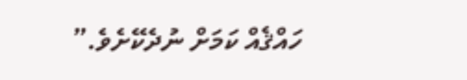ހައްޤެއް ކަމަށް ނުދެކޭށެވެ.”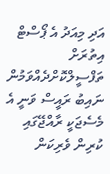އަދި މިއަދު އެ ޕޯސްޓް އިތުރަށް ތަފްސީލްކޮށްދެއްވަމުން ނައިބު ރައީސް ވަނީ އެ މެސެޖަކީ ރާއްޖޭގައި ކުރިން ވެރިކަން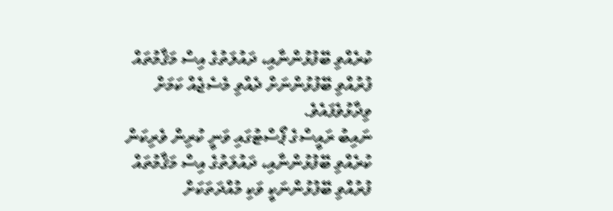ކުރެއްވި ބޭފުޅުންނާއި، ދައުލަތުގެ އިސް މަޤާމުތައް ފުރުއްވި ބޭފުޅުންނަށް ދެއްވި މެސެޖެއް ކަމަށް ވިދާޅުވެފައެވެ.
ނައިބު ރައީސްގެ ޕޯސްޓުގައި ވަނީ ކުރިން ވެރިކަން ކުރެއްވި ބޭފުޅުންނާއި، ދައުލަތުގެ އިސް މަޤާމުތައް ފުރުއްވި ބޭފުޅުންނަކީ ވަކި މުއްދަތަކަށް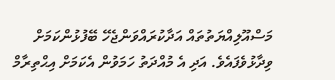މަސްއޫލިއްޔަތުތައް އަދާކުރައްވަންޖެހޭ ބޭފުޅުންކަމަށް ވިދާޅުވެފައެވެ. އަދި އެ މުއްދަތު ހަމަވުން އެކަމަށް އިޙްތިރާމް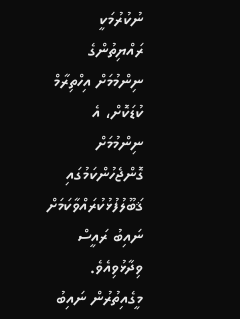ނުކުރުމަކީ ރައްޔިތުންގެ ނިންމުމަށް އިހްތިރާމް ކުޑަކޮށް، އެ ނިންމުމަށް ގޮންޖެހުންކަމުގައި ޤަބޫލުފުޅުކުރައްވާކަމަށް ނައިބު ރައީސް ވިދާޅުވިއެވެ.
މީގެއިތުރުން ނައިބު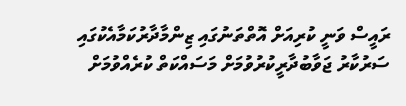ރައީސް ވަނީ ކުރިއަށް އޮތްތަނުގައި ޒިންމާދާރުކަމާއެކުގައި ސަރުކާރު ޖަވާބުދާރީކުރުވުމަށް މަސައްކަތް ކުރެއްވުމަށް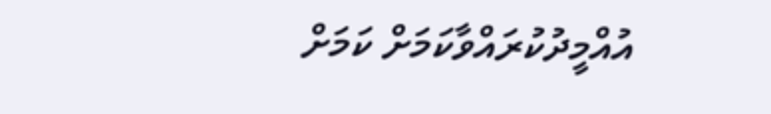އުއްމީދުކުރައްވާކަމަށް ކަމަށް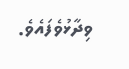ވިދާޅުވެފައެވެ.